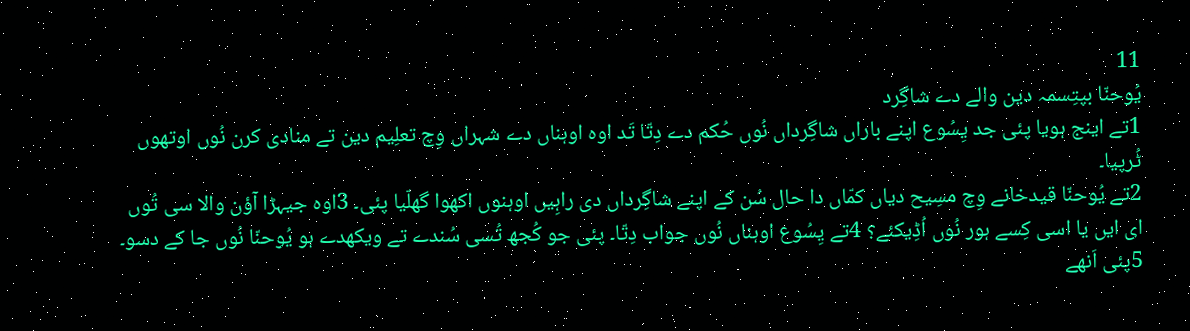11
یُوحنّا بپتِسمہ دین والے دے شاگِرد
1تے اینج ہویا پئی جد یِسُوع اپنے باراں شاگِرداں نُوں حُکم دے دِتّا تَد اوہ اوہناں دے شہراں وِچ تعلِیم دین تے منادی کرن نُوں اوتھوں ٹُرپیا۔
2تے یُوحنّا قیدخانے وِچ مسِیح دیاں کمّاں دا حال سُن کے اپنے شاگِرداں دی راہِیں اوہنوں اکھوا گھلّیا پئی۔ 3اوہ جیہڑا آؤن والا سی تُوں ای ایں یا اسی کِسے ہور نُوں اُڈِیکئے؟ 4تے یِسُوع اوہناں نُوں جواب دِتّا۔ پئی جو کُجھ تُسی سُندے تے ویکھدے ہو یُوحنّا نُوں جا کے دسو۔ 5پئی اَنھے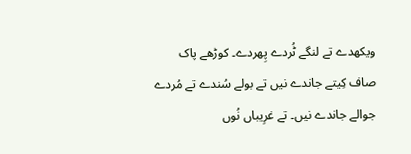ویکھدے تے لنگے ٹُردے پِھردے۔ کوڑھے پاک صاف کِیتے جاندے نیں تے بولے سُندے تے مُردے جوالے جاندے نیں۔ تے غرِیباں نُوں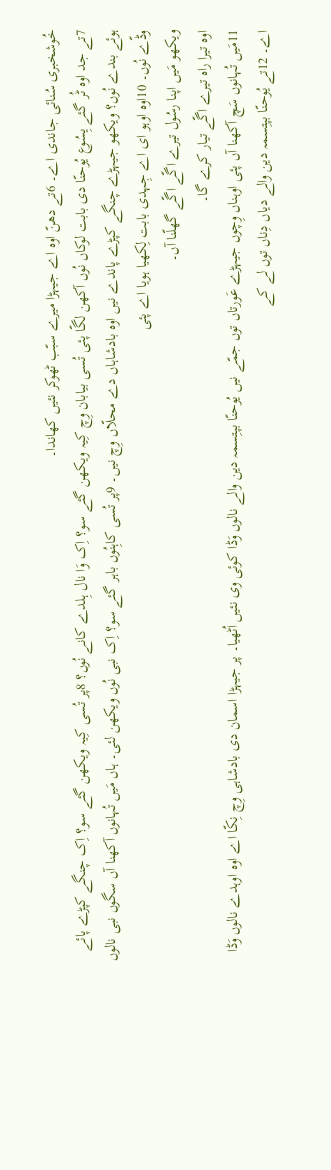خُوشخبری سُنائی جاندی اے۔ 6تے دھنّ اوہ اے جیہڑا میرے سبّب ٹھوکر نئیں کھاندا۔
7تے جد اوہ ٹُر گئے یِسُوع یُوحنّا دی بابت لوکاں نُوں آکھن لگّا پئی تُسی بیابان وِچ کِیہ ویکھن گئے سو؟ اِک وَا نال ہِلدے کانے نُوں؟ 8پر تُسی کِیہ ویکھن گئے سو؟ اِک چنگے کپڑے پائے ہوئے بندے نُوں؟ ویکھو جیہڑے چنگے کپڑے پاندے نیں اوہ بادشاہاں دے محلّاں وِچ نیں۔ 9پر تُسی کاہِنُوں باہر گئے سو؟ اِک نبی نُوں ویکھن لئی۔ ہاں مَیں تُہانوں آکھنا آں سگوں نبی نالوں وڈّے نُوں۔ 10اوہ اوہو ای اے جِہدی بابت لِکھیا ہویا اے پئی
ویکھو مَیں اپنا رسُول تیرے اگّے اگّے گھلّنا آں۔
اوہ تیرا راہ تیرے اگّے تیار کرے گا۔
11مَیں تُہانوں سَچ آکھنا آں پئی اوہناں وِچوں جیہڑے عَورتاں توں جمّے نیں یُوحنّا بپتِسمہ دین والے نالوں وَڈا کوئی وی نئیں اُٹھیا۔ پر جیہڑا اسمان دی بادشاہی وِچ نِکّا اے اوہ اوہدے نالوں وَڈا اے۔ 12تے یُوحنّا بپتِسمہ دین والے دیاں دِناں توں لے کے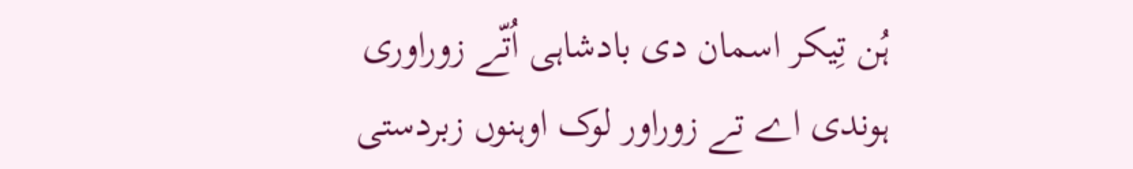ہُن تِیکر اسمان دی بادشاہی اُتّے زوراوری ہوندی اے تے زوراور لوک اوہنوں زبردستی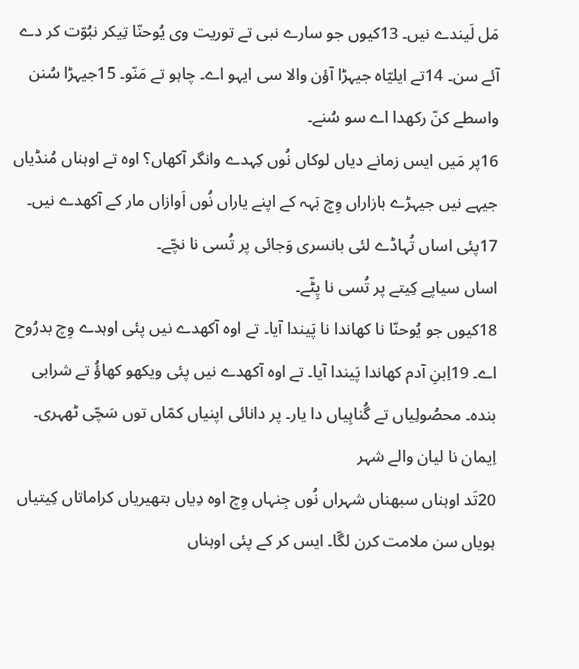مَل لَیندے نیں۔ 13کیوں جو سارے نبی تے توریت وی یُوحنّا تِیکر نبُوّت کر دے آئے سن۔ 14تے ایلیّاہ جیہڑا آؤن والا سی ایہو اے۔ چاہو تے مَنّو۔ 15جیہڑا سُنن واسطے کنّ رکھدا اے سو سُنے۔
16پر مَیں ایس زمانے دیاں لوکاں نُوں کِہدے وانگر آکھاں؟ اوہ تے اوہناں مُنڈیاں جیہے نیں جیہڑے بازاراں وِچ بَہہ کے اپنے یاراں نُوں اَوازاں مار کے آکھدے نیں۔
17پئی اساں تُہاڈے لئی بانسری وَجائی پر تُسی نا نچّے۔
اساں سیاپے کِیتے پر تُسی نا پِٹّے۔
18کیوں جو یُوحنّا نا کھاندا نا پَیندا آیا۔ تے اوہ آکھدے نیں پئی اوہدے وِچ بدرُوح اے۔ 19اِبنِ آدم کھاندا پَیندا آیا۔ تے اوہ آکھدے نیں پئی ویکھو کھاؤُ تے شرابی بندہ۔ محصُولِیاں تے گُناہِیاں دا یار۔ پر دانائی اپنیاں کمّاں توں سَچّی ٹھہری۔
اِیمان نا لیان والے شہر
20تَد اوہناں سبھناں شہراں نُوں جِنہاں وِچ اوہ دِیاں بتھیریاں کراماتاں کِیتیاں ہویاں سن ملامت کرن لگّا۔ ایس کر کے پئی اوہناں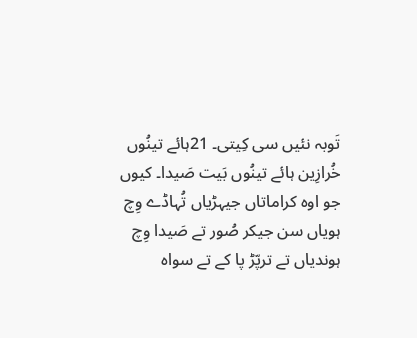تَوبہ نئیں سی کِیتی۔ 21ہائے تینُوں خُرازِین ہائے تینُوں بَیت صَیدا۔ کیوں جو اوہ کراماتاں جیہڑیاں تُہاڈے وِچ ہویاں سن جیکر صُور تے صَیدا وِچ ہوندیاں تے ترپّڑ پا کے تے سواہ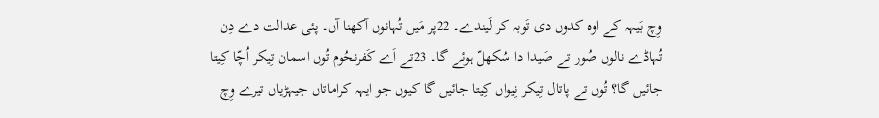وِچ بَیہہ کے اوہ کدوں دی تَوبہ کر لَیندے۔ 22پر مَیں تُہانوں آکھنا آں۔ پئی عدالت دے دِن تُہاڈے نالوں صُور تے صَیدا دا سُکھلّ ہوئے گا۔ 23تے اَے کَفرنحُوم تُوں اسمان تِیکر اُچّا کِیتا جائیں گا؟ تُوں تے پاتال تِیکر نِیواں کِیتا جائیں گا کیوں جو ایہہ کراماتاں جیہڑیاں تیرے وِچ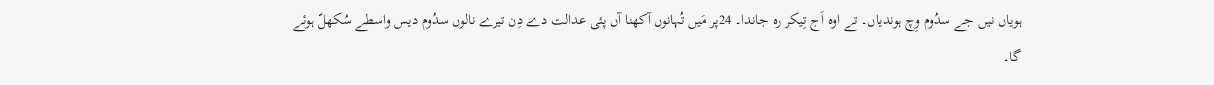ہویاں نیں جے سدُوم وِچ ہوندیاں۔ تے اوہ اَج تِیکر رہ جاندا۔ 24پر مَیں تُہانوں آکھنا آں پئی عدالت دے دِن تیرے نالوں سدُوم دیس واسطے سُکھلّ ہوئے گا۔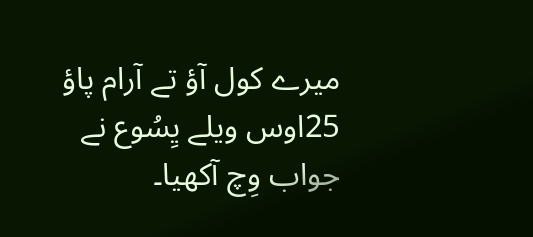میرے کول آؤ تے آرام پاؤ
25اوس ویلے یِسُوع نے جواب وِچ آکھیا۔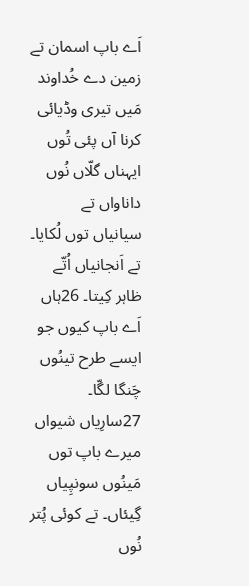اَے باپ اسمان تے زمین دے خُداوند مَیں تیری وڈیائی کرنا آں پئی تُوں ایہناں گلّاں نُوں داناواں تے سیانیاں توں لُکایا۔ تے اَنجانیاں اُتّے ظاہر کِیتا۔ 26ہاں اَے باپ کیوں جو ایسے طرح تینُوں چَنگا لگّا۔ 27سارِیاں شیواں میرے باپ توں مَینُوں سونپِیاں گِیئاں۔ تے کوئی پُتر نُوں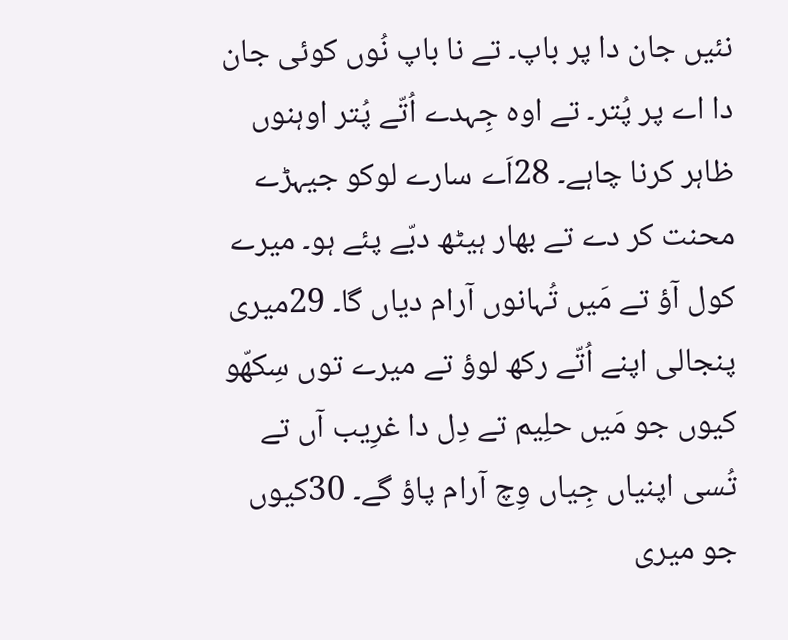نئیں جان دا پر باپ۔ تے نا باپ نُوں کوئی جان دا اے پر پُتر۔ تے اوہ جِہدے اُتّے پُتر اوہنوں ظاہر کرنا چاہے۔ 28اَے سارے لوکو جیہڑے محنت کر دے تے بھار ہیٹھ دبّے پئے ہو۔ میرے کول آؤ تے مَیں تُہانوں آرام دیاں گا۔ 29میری پنجالی اپنے اُتّے رکھ لوؤ تے میرے توں سِکھّو کیوں جو مَیں حلِیم تے دِل دا غرِیب آں تے تُسی اپنیاں جِیاں وِچ آرام پاؤ گے۔ 30کیوں جو میری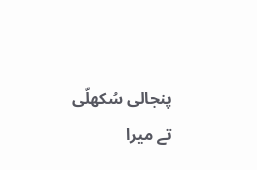پنجالی سُکھلّی تے میرا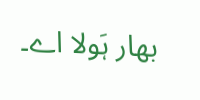بھار ہَولا اے۔